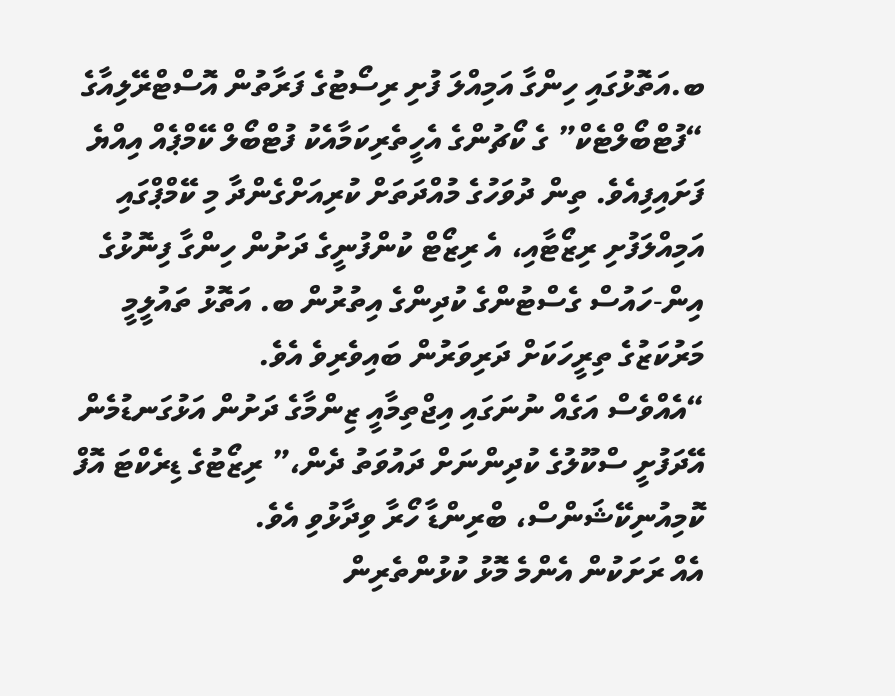ބ.އަތޮޅުގައި ހިންގާ އަމިއްލަ ފުށި ރިސޯޓުގެ ފަރާތުން އޮސްޓްރޭލިއާގެ “ފުޓްބޯލްޓެކް” ގެ ކޯޗުންގެ އެހީތެރިކަމާއެކު ފުޓްބޯލް ކޭމްޕެއް އިއްޔެ ފަށައިފިއެވެ. ތިން ދުވަހުގެ މުއްދަތަށް ކުރިއަށްގެންދާ މި ކޭމްޕްގައި އަމިއްލަފުށި ރިޒޯޓާއި، އެ ރިޒޯޓް ކުންފުނީގެ ދަށުން ހިންގާ ފިނޮޅުގެ އިން-ހައުސް ގެސްޓުންގެ ކުދިންގެ އިތުރުން ބ. އަތޮޅު ތައުލީމީ މަރުކަޒުގެ ތިރީހަކަށް ދަރިވަރުން ބައިވެރިވެ އެވެ.
“އެއްވެސް އަގެއް ނުނަގައި އިޖްތިމާއީ ޒިންމާގެ ދަށުން އަޅުގަނޑުމެން އޭދަފުށީ ސްކޫލުގެ ކުދިންނަށް ދައުވަތު ދެން،” ރިޒޯޓުގެ ޑިރެކްޓަ އޮފް ކޮމިއުނިކޭޝަންސް، ބްރިންޑާ ހޯރާ ވިދާޅުވި އެވެ.
އެއް ރަށަކުން އެންމެ މޮޅު ކުޅުންތެރިން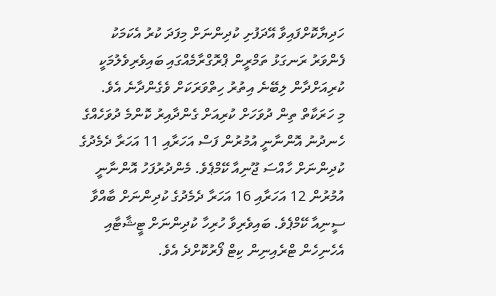ހަދިޔާކޮށްފައިވާ އޭދަފުށި ކުދިންނަށް މިފަދަ ކުރު އެކަމަކު ފެންވަރު ރަނގަޅު ތަމްރީން ޕްރޮގްރާމެއްގައި ބައިވެރިވެލުމަކީ ކުރިއަށްދާން ލިބޭނެ އިތުރު ހިތްވަރަކަށް ވެގެންދާނެ އެވެ.
މި ހަރަކާތް ތިން ދުވަހަށް ކުރިއަށް ގެންދާއިރު ކޮންމެ ދުވަހެއްގެ ހެނދުނު އޮންނާނީ އުމުރުން ފަސް އަހަރާއި 11 އަހަރާ ދެމެދުގެ ކުދިންނަށް ހާއްސަ ޖޫނިއާ ކޭމްޕެވެ. މެންދުރުފަހު އޮންނާނީ އުމުރުން 12 އަހަރާއި 16 އަހަރާ ދެމެދުގެ ކުދިންނަށް ބާއްވާ ސީނިއާ ކޭމްޕެވެ. ބައިވެރިވާ ހުރިހާ ކުދިންނަށް ޓީޝާޓާއި އެހެނިހެން ޓްރެއިނިން ކިޓް ފޯރުކޮށްދެ އެވެ.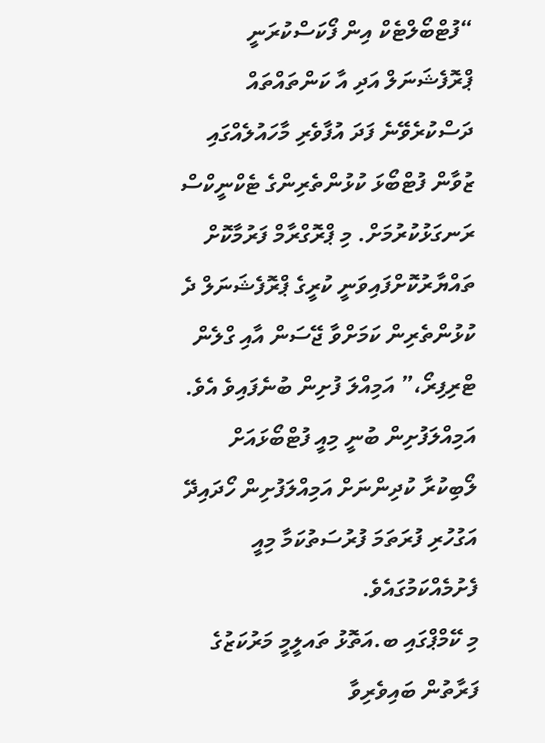“ފުޓްބޯލްޓެކް އިން ފޯކަސްކުރަނީ ޕްރޮފެޝަނަލް އަދި އާ ކަންތައްތައް ދަސްކުރެވޭނެ ފަދަ އުފާވެރި މާހައުލެއްގައި ޒުވާން ފުޓްބޯޅަ ކުޅުންތެރިންގެ ޓެކްނީކްސް ރަނގަޅުކުރުމަށް. މި ޕްރޮގްރާމް ފަރުމާކޮށް ތައްޔާރުކޮށްފައިވަނީ ކުރީގެ ޕްރޮފެޝަނަލް ދެ ކުޅުންތެރިން ކަމަށްވާ ޖޭސަން އާއި ގްލެން ޓްރިފިރޯ،” އަމިއްލަ ފުށިން ބުނެފައިވެ އެވެ.
އަމިއްލަފުށިން ބުނީ މިއީ ފުޓްބޯޅައަށް ލޯބިކުރާ ކުދިންނަށް އަމިއްލަފުށިން ހޯދައިދޭ އަގުހުރި ފުރަތަމަ ފުރުސަތުކަމާ މިއީ ފެށުމެއްކަމުގައެވެ.
މި ކޭމްޕްގައި ބ.އަތޮޅު ތައލީމީ މަރުކަޒުގެ ފަރާތުން ބައިވެރިވާ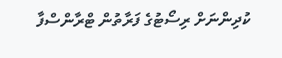ކުދިންނަށް ރިސޯޓުގެ ފަރާތުން ޓްރާންސްފާ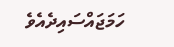ހަމަޖައްސައިދެއެވެ